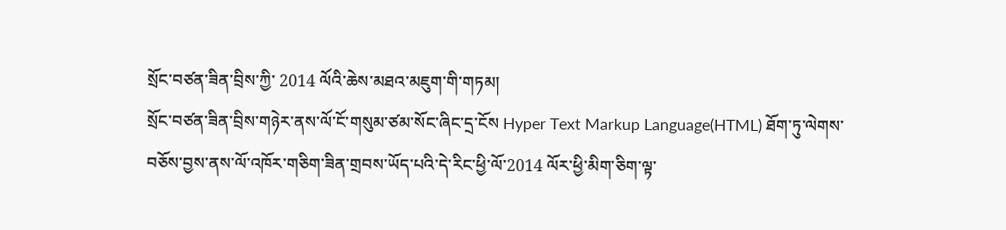སྲོང་བཙན་ཟིན་བྲིས་ཀྱི་ 2014 ལོའི་ཆེས་མཐའ་མཇུག་གི་གཏམ།
སྲོང་བཙན་ཟིན་བྲིས་གཉེར་ནས་ལོ་ངོ་གསུམ་ཙམ་སོང་ཞིང་དྲ་ངོས Hyper Text Markup Language(HTML) ཐོག་ཏུ་ལེགས་བཅོས་བྱས་ནས་ལོ་འཁོར་གཅིག་ཟིན་གྲབས་ཡོད་པའི་དེ་རིང་ཕྱི་ལོ་2014 ལོར་ཕྱི་མིག་ཅིག་ལྟ་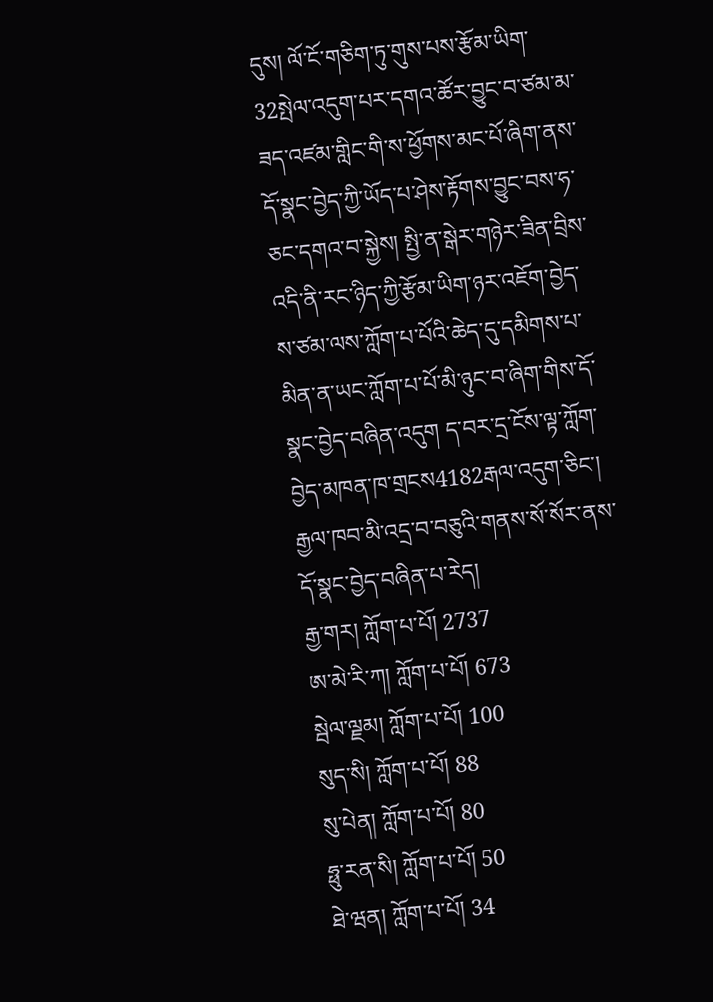དུས། ལོ་ངོ་གཅིག་ཏུ་གུས་པས་རྩོམ་ཡིག་32སྤེལ་འདུག་པར་དགའ་ཚོར་བྱུང་བ་ཙམ་མ་ཟད་འཛམ་གླིང་གི་ས་ཕྱོགས་མང་པོ་ཞིག་ནས་དོ་སྣང་བྱེད་ཀྱི་ཡོད་པ་ཤེས་རྟོགས་བྱུང་བས་ཧ་ཅང་དགའ་བ་སྐྱེས། སྤྱི་ན་སྒེར་གཉེར་ཟིན་བྲིས་འདི་ནི་རང་ཉིད་ཀྱི་རྩོམ་ཡིག་ཉར་འཇོག་བྱེད་ས་ཙམ་ལས་ཀློག་པ་པོའི་ཆེད་དུ་དམིགས་པ་མིན་ན་ཡང་ཀློག་པ་པོ་མི་ཉུང་བ་ཞིག་གིས་དོ་སྣང་བྱེད་བཞིན་འདུག ད་བར་དྲ་ངོས་ལྟ་ཀློག་བྱེད་མཁན་ཁ་གྲངས4182རྒལ་འདུག་ཅིང་། རྒྱལ་ཁབ་མི་འདྲ་བ་བཅུའི་གནས་སོ་སོར་ནས་དོ་སྣང་བྱེད་བཞིན་པ་རེད།
རྒྱ་གར། ཀློག་པ་པོ། 2737
ཨ་མེ་རི་ཀ། ཀློག་པ་པོ། 673
སྦེལ་ལྗམ། ཀློག་པ་པོ། 100
སུད་སི། ཀློག་པ་པོ། 88
སུ་པེན། ཀློག་པ་པོ། 80
ཧྥུ་རན་སི། ཀློག་པ་པོ། 50
ཐེ་ཝན། ཀློག་པ་པོ། 34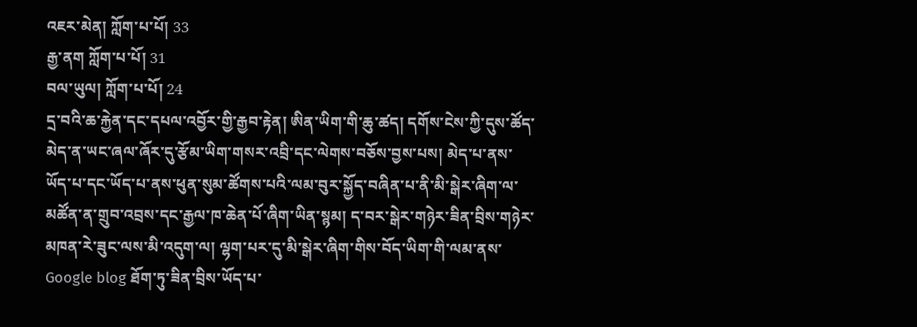འཇར་མེན། ཀློག་པ་པོ། 33
རྒྱ་ནག ཀློག་པ་པོ། 31
བལ་ཡུལ། ཀློག་པ་པོ། 24
དྲ་བའི་ཆ་རྐྱེན་དང་དཔལ་འབྱོར་གྱི་རྒྱབ་རྟེན། ཨིན་ཡིག་གི་ཆུ་ཚད། དགོས་ངེས་ཀྱི་དུས་ཚོད་མེད་ན་ཡང་ཞལ་ཞོར་དུ་རྩོམ་ཡིག་གསར་འབྲི་དང་ལེགས་བཅོས་བྱས་པས། མེད་པ་ནས་ཡོད་པ་དང་ཡོད་པ་ནས་ཕུན་སུམ་ཚོགས་པའི་ལམ་བུར་སྐྱོད་བཞིན་པ་ནི་མི་སྒེར་ཞིག་ལ་མཚོན་ན་གྲུབ་འབྲས་དང་རྒྱལ་ཁ་ཆེན་པོ་ཞིག་ཡིན་སྙམ། ད་བར་སྒེར་གཉེར་ཟིན་བྲིས་གཉེར་མཁན་རེ་ཟུང་ལས་མི་འདུག་ལ། ལྷག་པར་དུ་མི་སྒེར་ཞིག་གིས་བོད་ཡིག་གི་ལམ་ནས་  Google blog ཐོག་ཏུ་ཟིན་བྲིས་ཡོད་པ་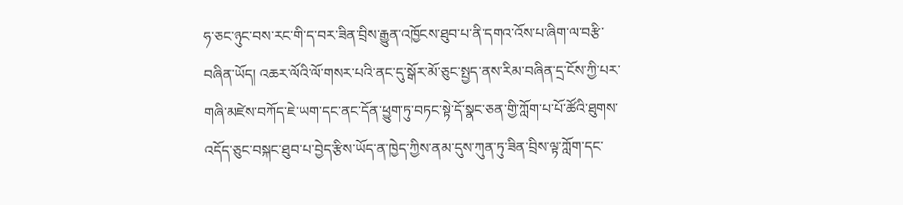ཧ་ཅང་ཉུང་བས་རང་གི་ད་བར་ཟིན་བྲིས་རྒྱུན་འཁྱོངས་ཐུབ་པ་ནི་དགའ་འོས་པ་ཞིག་ལ་བརྩི་བཞིན་ཡོད། འཆར་ལོའི་ལོ་གསར་པའི་ནང་དུ་སྒོར་མོ་ཅུང་སྤྱད་ནས་རིམ་བཞིན་དྲ་ངོས་ཀྱི་པར་གཞི་མཛེས་བཀོད་ཇེ་ཡག་དང་ནང་དོན་ཕྱུག་ཏུ་བཏང་སྟེ་དོ་སྣང་ཅན་གྱི་ཀློག་པ་པོ་ཚོའི་ཐུགས་འདོད་ཅུང་བསྐང་ཐུབ་པ་བྱེད་རྩིས་ཡོད་ན་ཁྱེད་ཀྱིས་ནམ་དུས་ཀུན་ཏུ་ཟིན་བྲིས་ལྟ་ཀློག་དང་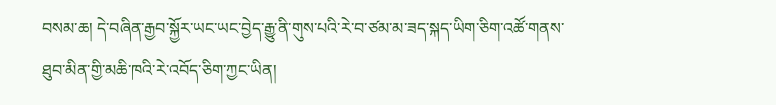བསམ་ཆ། དེ་བཞིན་རྒྱབ་སྐྱོར་ཡང་ཡང་བྱེད་རྒྱུ་ནི་གུས་པའི་རེ་བ་ཙམ་མ་ཟད་སྐད་ཡིག་ཅིག་འཚོ་གནས་ཐུབ་མིན་གྱི་མཆི་ཁའི་རེ་འབོད་ཅིག་ཀྱང་ཡིན།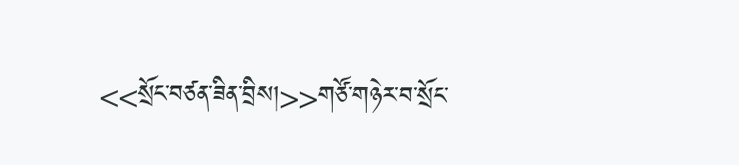<<སྲོང་བཙན་ཟིན་བྲིས།>>གཙོ་གཉེར་བ་སྲོང་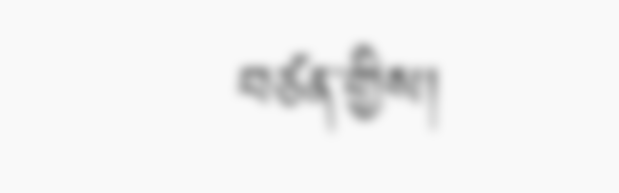བཙན་གྱིས།